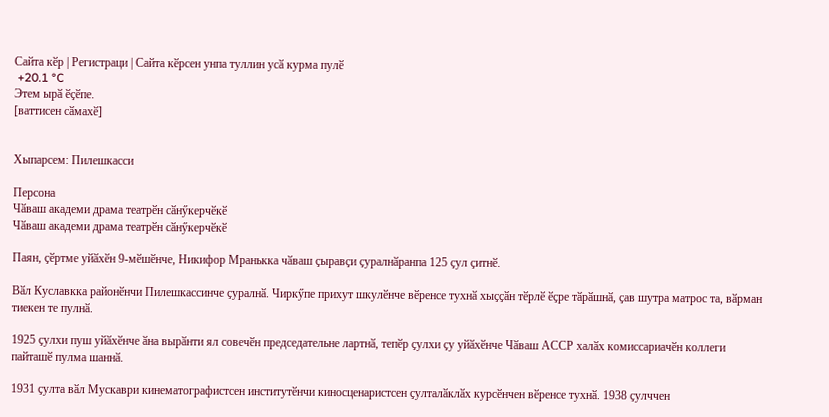Сайта кӗр | Регистраци | Сайта кӗрсен унпа туллин усӑ курма пулӗ
 +20.1 °C
Этем ырӑ ӗҫӗпе.
[ваттисен сӑмахӗ]


Хыпарсем: Пилешкасси

Персона
Чӑваш академи драма театрӗн сӑнӳкерчӗкӗ
Чӑваш академи драма театрӗн сӑнӳкерчӗкӗ

Паян, ҫӗртме уйӑхӗн 9-мӗшӗнче, Никифор Мранькка чӑваш ҫыравҫи ҫуралнӑранпа 125 ҫул ҫитнӗ.

Вӑл Куславкка районӗнчи Пилешкассинче ҫуралнӑ. Чиркӳпе прихут шкулӗнче вӗренсе тухнӑ хыҫҫӑн тӗрлӗ ӗҫре тӑрӑшнӑ, ҫав шутра матрос та, вӑрман тиекен те пулнӑ.

1925 ҫулхи пуш уйӑхӗнче ӑна вырӑнти ял совечӗн председательне лартнӑ, тепӗр ҫулхи ҫу уйӑхӗнче Чӑваш АССР халӑх комиссариачӗн коллеги пайташӗ пулма шаннӑ.

1931 ҫулта вӑл Мускаври кинематографистсен институтӗнчи киносценаристсен ҫулталӑклӑх курсӗнчен вӗренсе тухнӑ. 1938 ҫулччен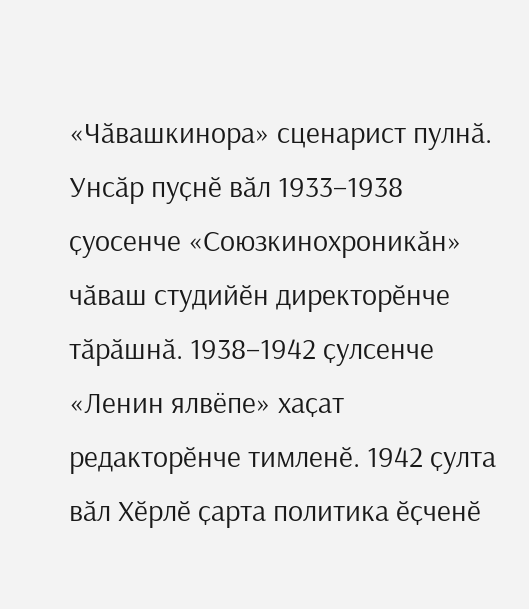«Чӑвашкинора» сценарист пулнӑ. Унсӑр пуҫнӗ вӑл 1933–1938 ҫуосенче «Союзкинохроникӑн» чӑваш студийӗн директорӗнче тӑрӑшнӑ. 1938–1942 ҫулсенче «Ленин ялвёпе» хаҫат редакторӗнче тимленӗ. 1942 ҫулта вӑл Хӗрлӗ ҫарта политика ӗҫченӗ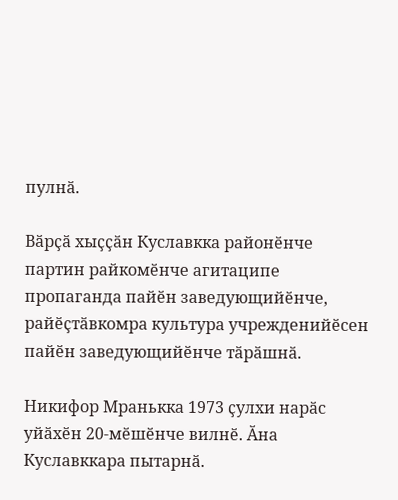пулнӑ.

Вӑрҫӑ хыҫҫӑн Куславкка районӗнче партин райкомӗнче агитаципе пропаганда пайӗн заведующийӗнче, райӗҫтӑвкомра культура учрежденийӗсен пайӗн заведующийӗнче тӑрӑшнӑ.

Никифор Мранькка 1973 ҫулхи нарӑс уйӑхӗн 20-мӗшӗнче вилнӗ. Ӑна Куславккара пытарнӑ.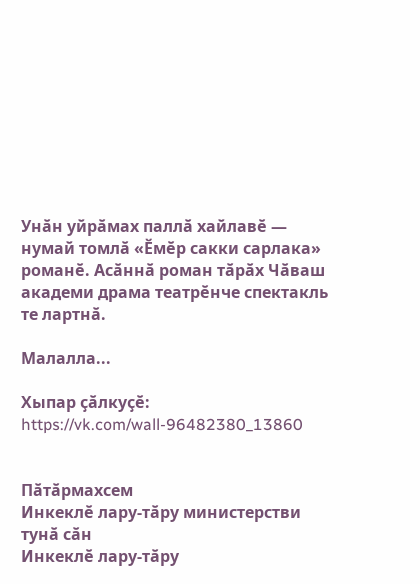Унӑн уйрӑмах паллӑ хайлавӗ — нумай томлӑ «Ӗмӗр сакки сарлака» романӗ. Асӑннӑ роман тӑрӑх Чӑваш академи драма театрӗнче спектакль те лартнӑ.

Малалла...

Хыпар ҫӑлкуҫӗ: https://vk.com/wall-96482380_13860


Пӑтӑрмахсем
Инкеклӗ лару-тӑру министерстви тунӑ сӑн
Инкеклӗ лару-тӑру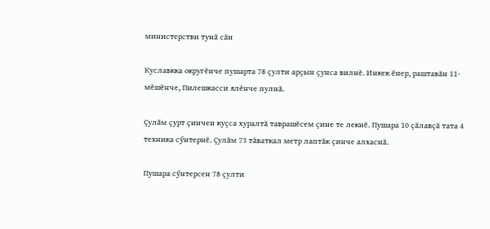министерстви тунӑ сӑн

Куславкка округӗнче пушарта 78 ҫулти арҫын ҫунса вилнӗ. Инкек ӗнер, раштавӑн 11-мӗшӗнче, Пилешкасси ялӗнче пулнӑ.

Ҫулӑм ҫурт ҫинчен куҫса хуралтӑ таврашӗсем ҫине те лекнӗ. Пушара 10 ҫӑлавҫӑ тата 4 техника сӳнтернӗ. Ҫулӑм 73 тӑваткал метр лаптӑк ҫинче алхаснӑ.

Пушара сӳнтерсен 78 ҫулти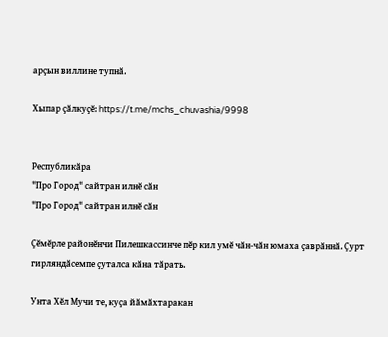арҫын виллине тупнӑ.

Хыпар ҫӑлкуҫӗ: https://t.me/mchs_chuvashia/9998


Республикӑра
"Про Город" сайтран илнӗ сӑн
"Про Город" сайтран илнӗ сӑн

Ҫӗмӗрле районӗнчи Пилешкассинче пӗр кил умӗ чӑн-чӑн юмаха ҫаврӑннӑ. Ҫурт гирляндӑсемпе ҫуталса кӑна тӑрать.

Унта Хӗл Мучи те, куҫа йӑмӑхтаракан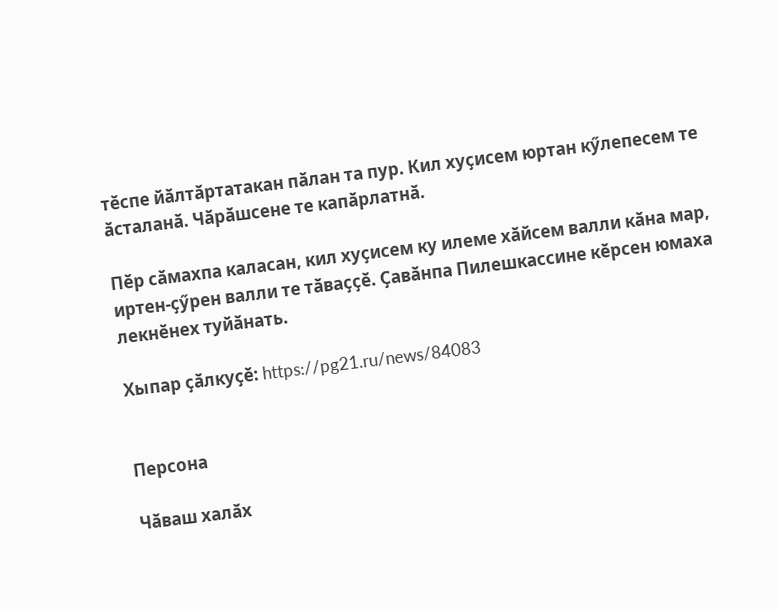тӗспе йӑлтӑртатакан пӑлан та пур. Кил хуҫисем юртан кӳлепесем те ӑсталанӑ. Чӑрӑшсене те капӑрлатнӑ.

Пӗр сӑмахпа каласан, кил хуҫисем ку илеме хӑйсем валли кӑна мар, иртен-ҫӳрен валли те тӑваҫҫӗ. Ҫавӑнпа Пилешкассине кӗрсен юмаха лекнӗнех туйӑнать.

Хыпар ҫӑлкуҫӗ: https://pg21.ru/news/84083


Персона

Чӑваш халӑх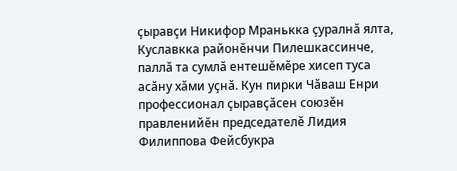ҫыравҫи Никифор Мранькка ҫуралнӑ ялта, Куславкка районӗнчи Пилешкассинче, паллӑ та сумлӑ ентешӗмӗре хисеп туса асӑну хӑми уҫнӑ. Кун пирки Чӑваш Енри профессионал ҫыравҫӑсен союзӗн правленийӗн председателӗ Лидия Филиппова Фейсбукра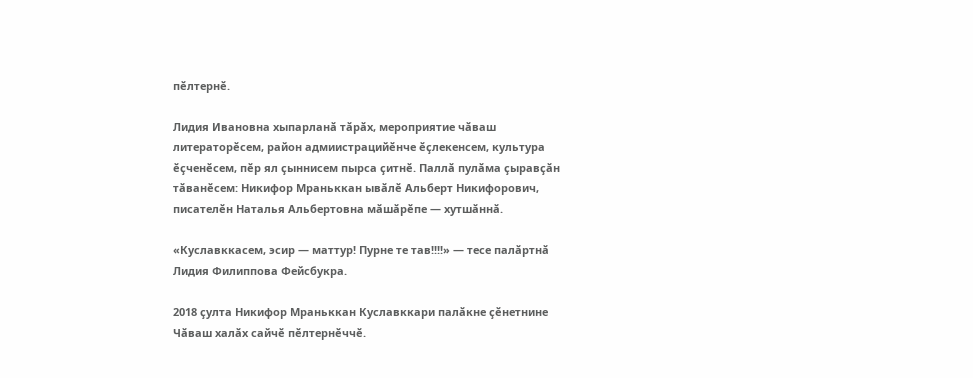пӗлтернӗ.

Лидия Ивановна хыпарланӑ тӑрӑх, мероприятие чӑваш литераторӗсем, район адмиистрацийӗнче ӗҫлекенсем, культура ӗҫченӗсем, пӗр ял ҫыннисем пырса ҫитнӗ. Паллӑ пулӑма ҫыравҫӑн тӑванӗсем: Никифор Мраньккан ывӑлӗ Альберт Никифорович, писателӗн Наталья Альбертовна мӑшӑрӗпе — хутшӑннӑ.

«Куславккасем, эсир — маттур! Пурне те тав!!!!» — тесе палӑртнӑ Лидия Филиппова Фейсбукра.

2018 ҫулта Никифор Мраньккан Куславккари палӑкне ҫӗнетнине Чӑваш халӑх сайчӗ пӗлтернӗччӗ.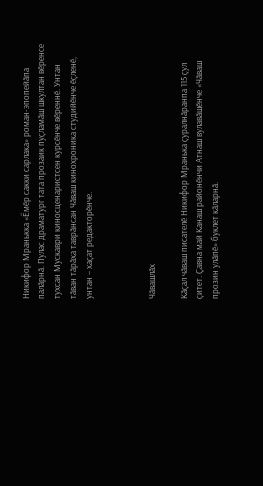Никифор Мранькка «Ӗмӗр сакки сарлака» роман-эпопейӑпа палӑрнӑ. Пулас драматург тата прозаик пуҫламӑш шкултан вӗренсе тухсан Мускаври киносценаристсен курсӗнче вӗреннӗ. Унтан тӑван тӑрӑха таврӑнсан Чӑваш кинохроника студийӗнче ӗҫленӗ, унтан – хаҫат редакторӗнче.



Чӑвашлӑх

Кӑҫал чӑваш писателӗ Никифор Мранька ҫуралнӑранпа 115 ҫул ҫитет. Ҫавна май Канаш районӗнчи Атнаш вулавӑшӗнче «Чӑваш прозин улӑпӗ» буклет кӑларнӑ.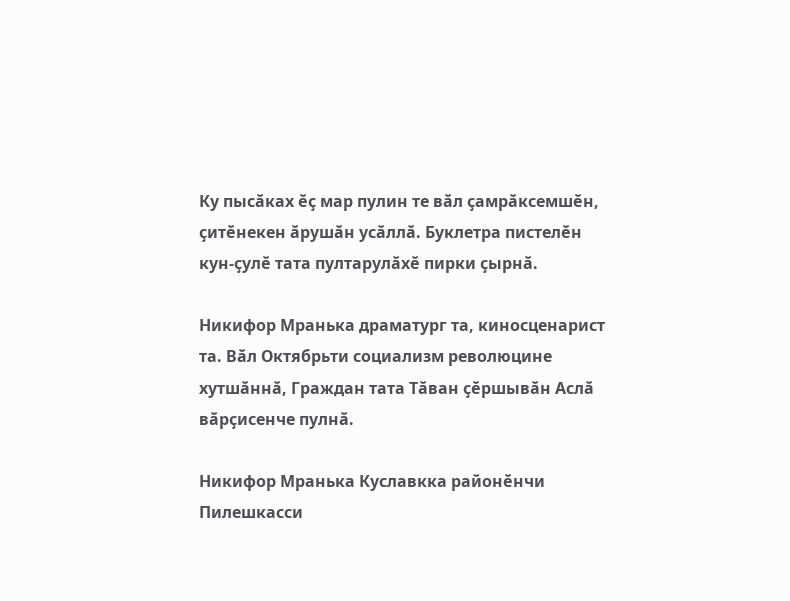Ку пысӑках ӗҫ мар пулин те вӑл ҫамрӑксемшӗн, ҫитӗнекен ӑрушӑн усӑллӑ. Буклетра пистелӗн кун-ҫулӗ тата пултарулӑхӗ пирки ҫырнӑ.

Никифор Мранька драматург та, киносценарист та. Вӑл Октябрьти социализм революцине хутшӑннӑ, Граждан тата Тӑван ҫӗршывӑн Аслӑ вӑрҫисенче пулнӑ.

Никифор Мранька Куславкка районӗнчи Пилешкасси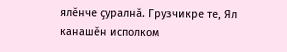ялӗнче ҫуралнӑ. Грузчикре те, Ял канашӗн исполком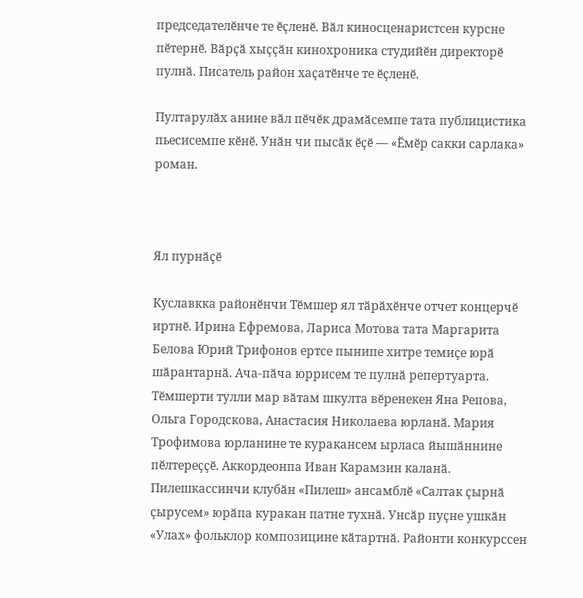председателӗнче те ӗҫленӗ. Вӑл киносценаристсен курсне пӗтернӗ. Вӑрҫӑ хыҫҫӑн кинохроника студийӗн директорӗ пулнӑ. Писатель район хаҫатӗнче те ӗҫленӗ.

Пултарулӑх анине вӑл пӗчӗк драмӑсемпе тата публицистика пьесисемпе кӗнӗ. Унӑн чи пысӑк ӗҫӗ — «Ӗмӗр сакки сарлака» роман.



Ял пурнӑҫӗ

Куславкка районӗнчи Тӗмшер ял тӑрӑхӗнче отчет концерчӗ иртнӗ. Ирина Ефремова, Лариса Мотова тата Маргарита Белова Юрий Трифонов ертсе пынипе хитре темиҫе юрӑ шӑрантарнӑ. Ача-пӑча юррисем те пулнӑ репертуарта. Тӗмшерти тулли мар вӑтам шкулта вӗренекен Яна Репова, Ольга Городскова, Анастасия Николаева юрланӑ. Мария Трофимова юрланине те куракансем ырласа йышӑннине пӗлтереҫҫӗ. Аккордеонпа Иван Карамзин каланӑ. Пилешкассинчи клубӑн «Пилеш» ансамблӗ «Салтак ҫырнӑ ҫырусем» юрӑпа куракан патне тухнӑ. Унсӑр пуҫне ушкӑн «Улах» фольклор композицине кӑтартнӑ. Районти конкурссен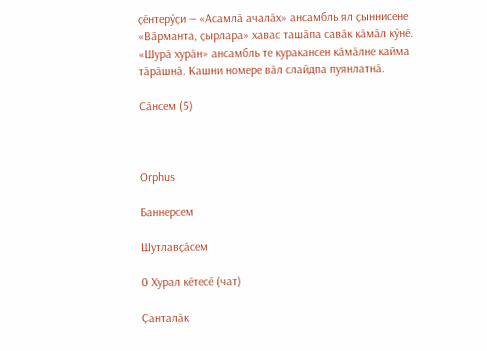ҫӗнтерӳҫи — «Асамлӑ ачалӑх» ансамбль ял ҫыннисене «Вӑрманта, ҫырлара» хавас ташӑпа савӑк кӑмӑл кӳнӗ. «Шурӑ хурӑн» ансамбль те куракансен кӑмӑлне кайма тӑрӑшнӑ. Кашни номере вӑл слайдпа пуянлатнӑ.

Сӑнсем (5)



Orphus

Баннерсем

Шутлавҫӑсем

0 Хурал кӗтесӗ (чат)

Ҫанталӑк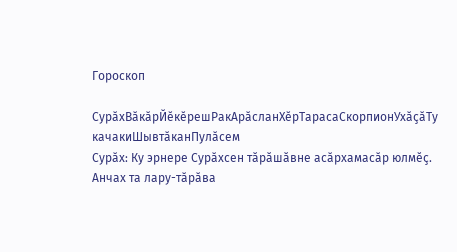Гороскоп

СурӑхВӑкӑрЙӗкӗрешРакАрӑсланХӗрТарасаСкорпионУхӑҫӑТу качакиШывтӑканПулӑсем
Сурӑх: Ку эрнере Сурӑхсен тăрăшăвне асӑрхамасӑр юлмĕҫ. Анчах та лару-тӑрӑва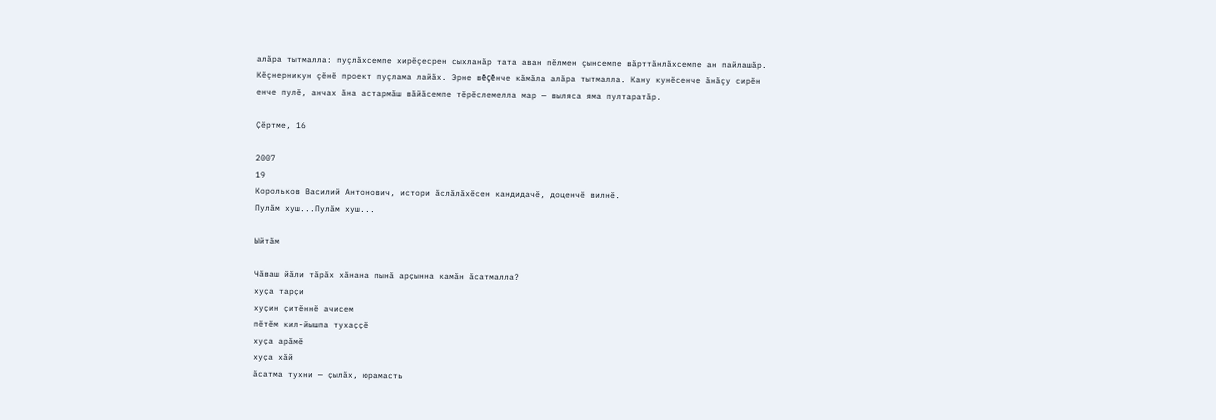алӑра тытмалла: пуçлăхсемпе хирĕçесрен сыхланăр тата аван пĕлмен çынсемпе вӑрттӑнлӑхсемпе ан пайлашăр. Кĕçнерникун çĕнĕ проект пуçлама лайӑх. Эрне вĕçĕнче кӑмӑла алӑра тытмалла. Кану кунӗсенче ăнăçу сирĕн енче пулĕ, анчах ăна астармӑш вăйӑсемпе тĕрĕслемелла мар — выляса яма пултаратăр.

Ҫӗртме, 16

2007
19
Корольков Василий Антонович, истори ӑслӑлӑхӗсен кандидачӗ, доценчӗ вилнӗ.
Пулӑм хуш...Пулӑм хуш...

Ыйтӑм

Чӑваш йӑли тӑрӑх хӑнана пынӑ арҫынна камӑн ӑсатмалла?
хуҫа тарҫи
хуҫин ҫитӗннӗ ачисем
пӗтӗм кил-йышпа тухаҫҫӗ
хуҫа арӑмӗ
хуҫа хӑй
ӑсатма тухни — ҫылӑх, юрамасть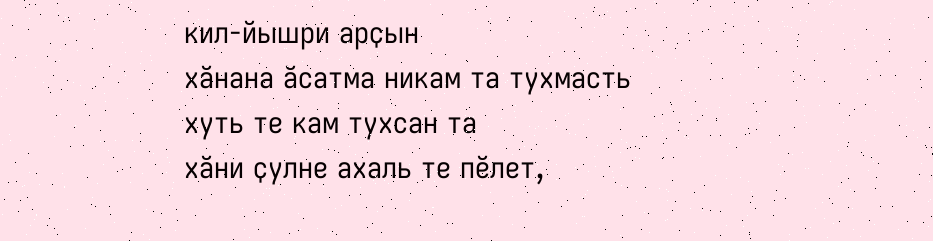кил-йышри арҫын
хӑнана ӑсатма никам та тухмасть
хуть те кам тухсан та
хӑни ҫулне ахаль те пӗлет,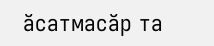ӑсатмасӑр та